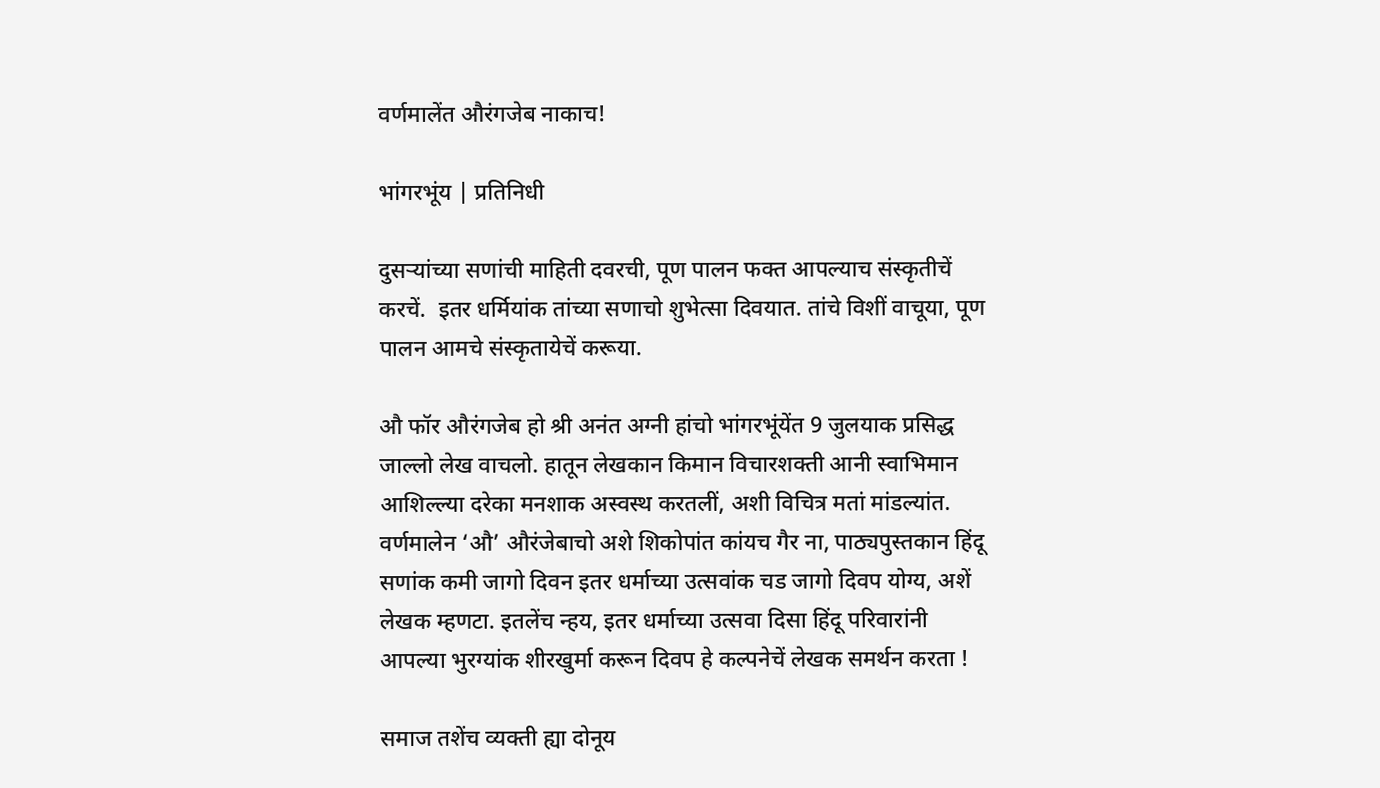वर्णमालेंत औरंगजेब नाकाच!

भांगरभूंय | प्रतिनिधी

दुसऱ्यांच्या सणांची माहिती दवरची, पूण पालन फक्त आपल्याच संस्कृतीचें करचें.  इतर धर्मियांक तांच्या सणाचो शुभेत्सा दिवयात. तांचे विशीं वाचूया, पूण पालन आमचे संस्कृतायेचें करूया.

औ फॉर औरंगजेब हो श्री अनंत अग्नी हांचो भांगरभूंयेंत 9 जुलयाक प्रसिद्ध जाल्लो लेख वाचलो. हातून लेखकान किमान विचारशक्ती आनी स्वाभिमान आशिल्ल्या दरेका मनशाक अस्वस्थ करतलीं, अशी विचित्र मतां मांडल्यांत.  वर्णमालेन ‘औ’ औरंजेबाचो अशे शिकोपांत कांयच गैर ना, पाठ्यपुस्तकान हिंदू सणांक कमी जागो दिवन इतर धर्माच्या उत्सवांक चड जागो दिवप योग्य, अशें लेखक म्हणटा. इतलेंच न्हय, इतर धर्माच्या उत्सवा दिसा हिंदू परिवारांनी आपल्या भुरग्यांक शीरखुर्मा करून दिवप हे कल्पनेचें लेखक समर्थन करता !

समाज तशेंच व्यक्ती ह्या दोनूय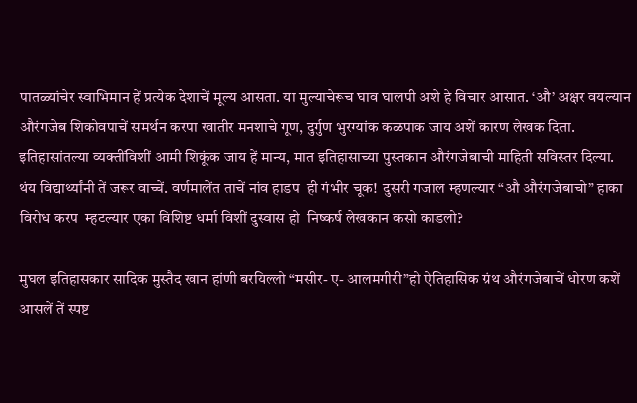पातळ्यांचेर स्वाभिमान हें प्रत्येक देशाचें मूल्य आसता. या मुल्याचेरूच घाव घालपी अशे हे विचार आसात. ‘औ’ अक्षर वयल्यान औरंगजेब शिकोवपाचें समर्थन करपा खातीर मनशाचे गूण, दुर्गुण भुरग्यांक कळपाक जाय अशें कारण लेखक दिता. इतिहासांतल्या व्यक्तींविशीं आमी शिकूंक जाय हें मान्य, मात इतिहासाच्या पुस्तकान औरंगजेबाची माहिती सविस्तर दिल्या. थंय विद्यार्थ्यांनी तें जरूर वाच्चें. वर्णमालेंत ताचें नांव हाडप  ही गंभीर चूक!  दुसरी गजाल म्हणल्यार “औ औरंगजेबाचो” हाका विरोध करप  म्हटल्यार एका विशिष्ट धर्मा विशीं दुस्वास हो  निष्कर्ष लेखकान कसो काडलो?

मुघल इतिहासकार सादिक मुस्तैद खान हांणी बरयिल्लो “मसीर- ए- आलमगीरी”हो ऐतिहासिक ग्रंथ औरंगजेबाचें धोरण कशें आसलें तें स्पष्ट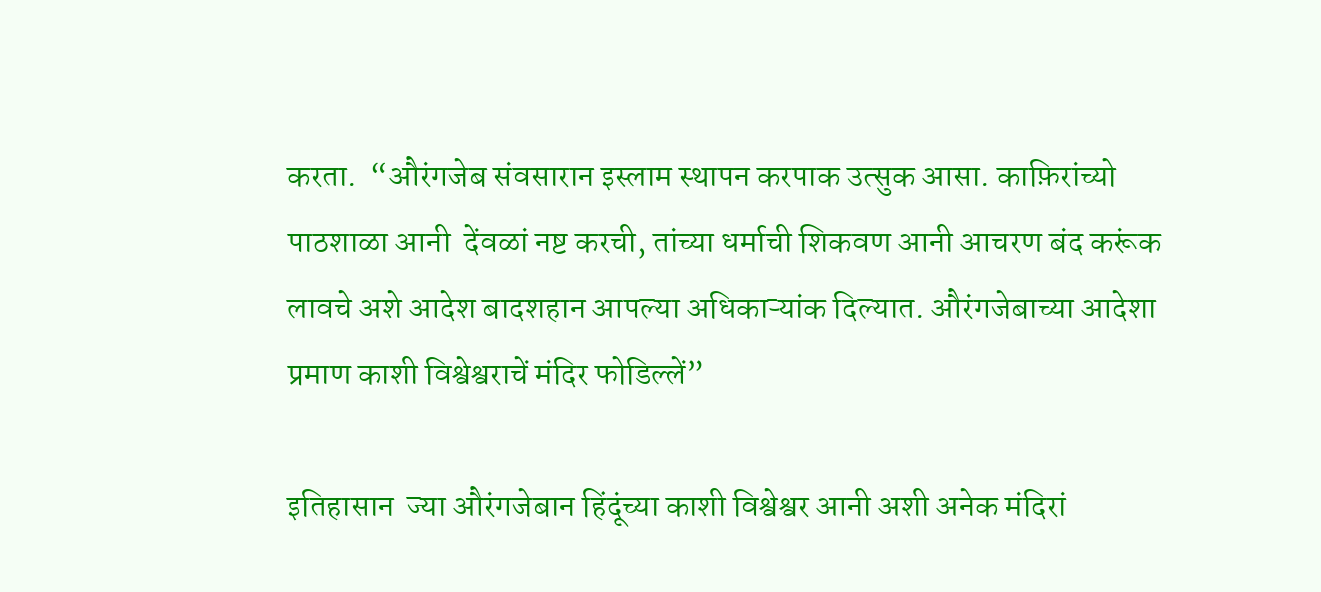करता.  “औरंगजेब संवसारान इस्लाम स्थापन करपाक उत्सुक आसा. काफ़िरांच्यो पाठशाळा आनी  देंवळां नष्ट करची, तांच्या धर्माची शिकवण आनी आचरण बंद करूंक लावचे अशे आदेश बादशहान आपल्या अधिकाऱ्यांक दिल्यात. औरंगजेबाच्या आदेशा प्रमाण काशी विश्वेश्वराचें मंदिर फोडिल्लें”

इतिहासान  ज्या औरंगजेबान हिंदूंच्या काशी विश्वेश्वर आनी अशी अनेक मंदिरां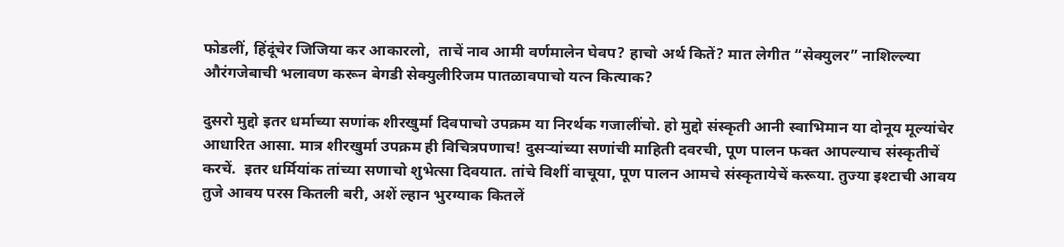फोडलीं, हिंदूंचेर जिजिया कर आकारलो,  ताचें नाव आमी वर्णमालेन घेवप? हाचो अर्थ कितें? मात लेगीत “सेक्युलर” नाशिल्ल्या औरंगजेबाची भलावण करून बेगडी सेक्युलीरिजम पातळावपाचो यत्न कित्याक?

दुसरो मुद्दो इतर धर्माच्या सणांक शीरखुर्मा दिवपाचो उपक्रम या निरर्थक गजालींचो. हो मुद्दो संस्कृती आनी स्वाभिमान या दोनूय मूल्यांचेर आधारित आसा. मात्र शीरखुर्मा उपक्रम ही विचित्रपणाच! दुसऱ्यांच्या सणांची माहिती दवरची, पूण पालन फक्त आपल्याच संस्कृतीचें करचें.  इतर धर्मियांक तांच्या सणाचो शुभेत्सा दिवयात. तांचे विशीं वाचूया, पूण पालन आमचे संस्कृतायेचें करूया. तुज्या इश्टाची आवय तुजे आवय परस कितली बरी, अशें ल्हान भुरग्याक कितलें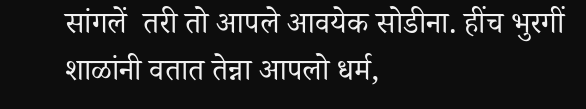सांगलें  तरी तो आपले आवयेक सोडीना. हींच भुरगीं शाळांनी वतात तेन्ना आपलो धर्म,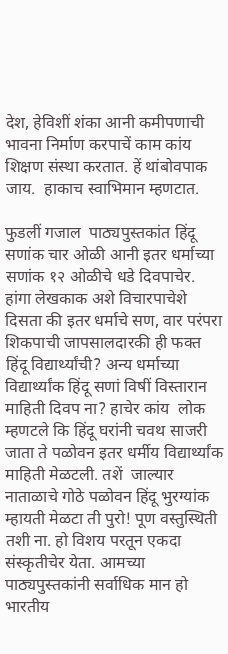देश, हेविशीं शंका आनी कमीपणाची भावना निर्माण करपाचें काम कांय शिक्षण संस्था करतात. हें थांबोवपाक जाय.  हाकाच स्वाभिमान म्हणटात.

फुडलीं गजाल  पाठ्यपुस्तकांत हिंदू सणांक चार ओळी आनी इतर धर्माच्या सणांक १२ ओळीचे धडे दिवपाचेर. हांगा लेखकाक अशे विचारपाचेशे दिसता की इतर धर्माचे सण, वार परंपरा शिकपाची जापसालदारकी ही फक्त हिंदू विद्यार्थ्यांची? अन्य धर्माच्या विद्यार्थ्यांक हिंदू सणां विषीं विस्तारान माहिती दिवप ना? हाचेर कांय  लोक म्हणटले कि हिंदू घरांनी चवथ साजरी जाता ते पळोवन इतर धर्मीय विद्यार्थ्यांक माहिती मेळटली. तशें  जाल्यार नाताळाचे गोठे पळोवन हिंदू भुरग्यांक म्हायती मेळटा ती पुरो! पूण वस्तुस्थिती तशी ना. हो विशय परतून एकदा संस्कृतीचेर येता. आमच्या पाठ्यपुस्तकांनी सर्वाधिक मान हो भारतीय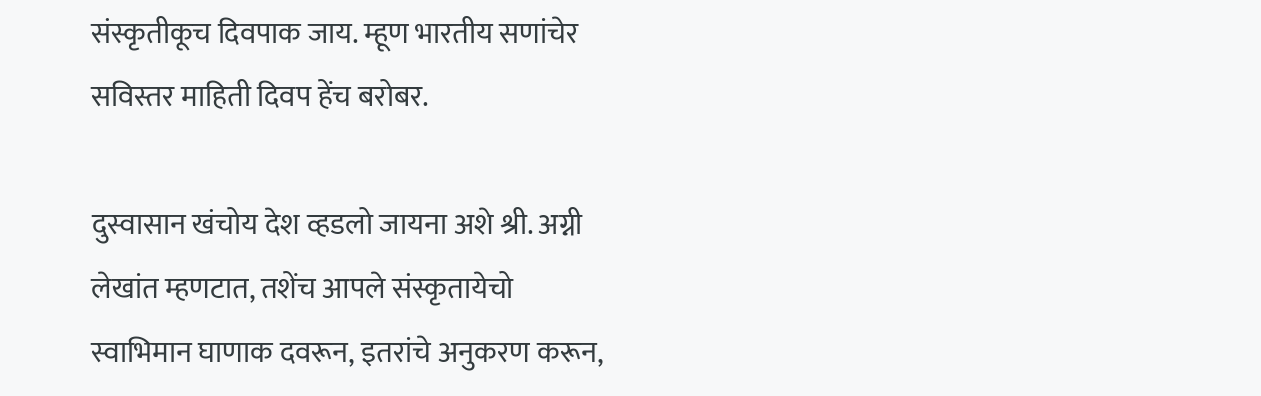संस्कृतीकूच दिवपाक जाय. म्हूण भारतीय सणांचेर सविस्तर माहिती दिवप हेंच बरोबर.

दुस्वासान खंचोय देश व्हडलो जायना अशे श्री. अग्नी लेखांत म्हणटात, तशेंच आपले संस्कृतायेचो स्वाभिमान घाणाक दवरून, इतरांचे अनुकरण करून,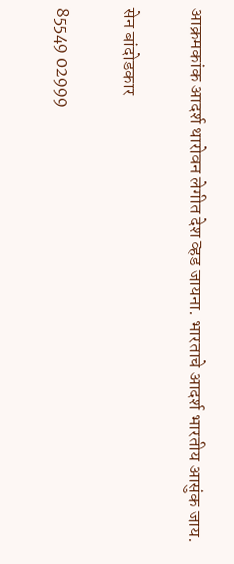आक्रमकांक आदर्श थारोवन लेगीत देश व्हड जायना. भारताचे आदर्श भारतीय आसुंक जाय.

सेन बांदोडकार

85549 02999